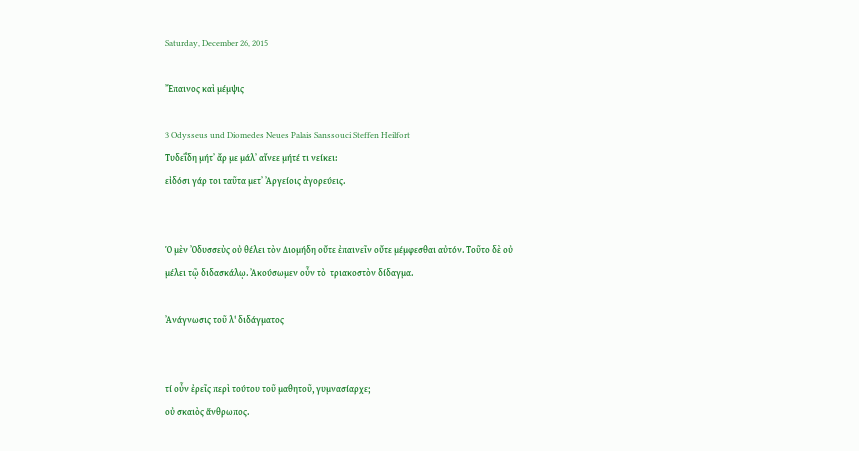Saturday, December 26, 2015

Ἔπαινος καὶ μέμψις

3 Odysseus und Diomedes Neues Palais Sanssouci Steffen Heilfort
Τυδεΐδη μήτ᾽ ἄρ με μάλ᾽ αἴνεε μήτέ τι νείκει:
εἰδόσι γάρ τοι ταῦτα μετ᾽ Ἀργείοις ἀγορεύεις.


Ὁ μὲν Ὀδυσσεὺς οὐ θέλει τὸν Διομήδη οὔτε ἐπαινεῖν οὔτε μέμφεσθαι αὐτόν. Τοῦτο δὲ οὐ μέλει τῷ διδασκάλῳ. Ἀκούσωμεν οὖν τὸ  τριακοστὸν δίδαγμα.

Ἀνάγνωσις τοῦ λ' διδάγματος


τί οὖν ἐρεῖς περὶ τούτου τοῦ μαθητοῦ, γυμνασίαρχε;
οὐ σκαιὸς ἅνθρωπος.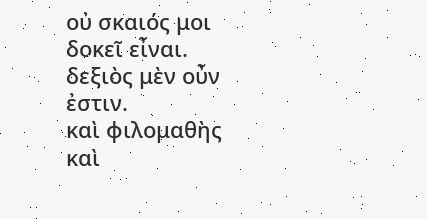οὐ σκαιός μοι δοκεῖ εἶναι.
δεξιὸς μὲν οὖν ἐστιν.
καὶ φιλομαθὴς καὶ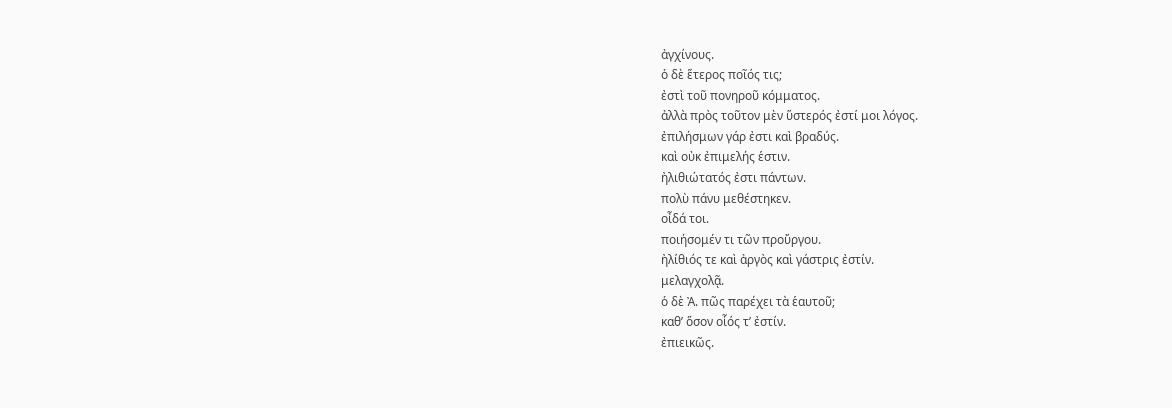ἀγχίνους.
ὁ δὲ ἕτερος ποῖός τις;
ἐστὶ τοῦ πονηροῦ κόμματος.
ἀλλὰ πρὸς τοῦτον μὲν ὕστερός ἐστί μοι λόγος.
ἐπιλήσμων γάρ ἐστι καὶ βραδύς.
καὶ οὐκ ἐπιμελής ἑστιν.
ἠλιθιώτατός ἐστι πάντων.
πολὺ πάνυ μεθέστηκεν.
οἶδά τοι.
ποιήσομέν τι τῶν προὔργου.
ἠλίθιός τε καὶ ἀργὸς καὶ γάστρις ἐστίν.
μελαγχολᾷ.
ὁ δὲ Ἀ. πῶς παρέχει τὰ ἑαυτοῦ;
καθ’ ὅσον οἷός τ’ ἐστίν.
ἐπιεικῶς.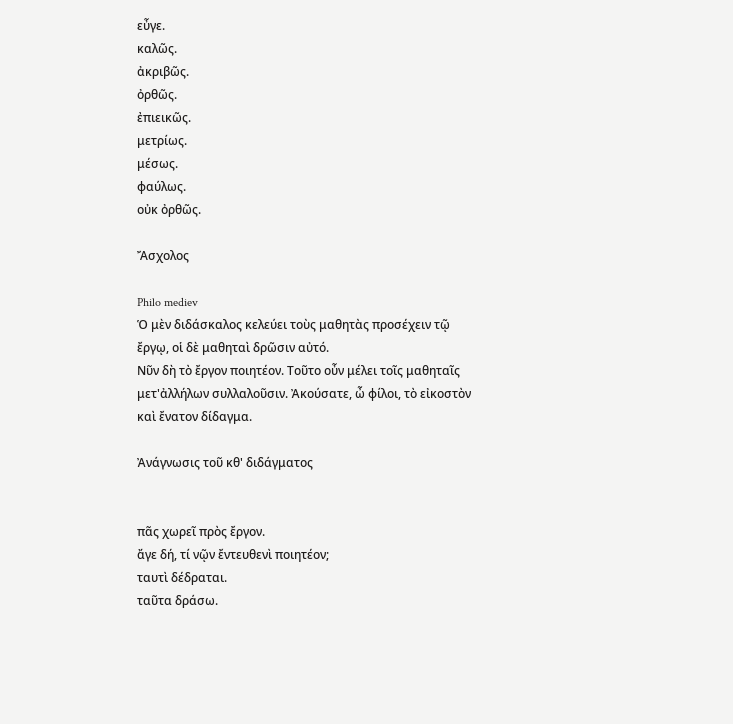εὖγε.
καλῶς.
ἀκριβῶς.
ὀρθῶς.
ἐπιεικῶς.
μετρίως.
μέσως.
φαύλως.
οὐκ ὀρθῶς.

Ἄσχολος

Philo mediev
Ὁ μὲν διδάσκαλος κελεύει τοὺς μαθητὰς προσέχειν τῷ ἔργῳ, οἱ δὲ μαθηταὶ δρῶσιν αὐτό.
Νῦν δὴ τὸ ἔργον ποιητέον. Τοῦτο οὖν μέλει τοῖς μαθηταῖς μετ'ἀλλήλων συλλαλοῦσιν. Ἀκούσατε, ὦ φίλοι, τὸ εἰκοστὸν καὶ ἔνατον δίδαγμα.

Ἀνάγνωσις τοῦ κθ' διδάγματος


πᾶς χωρεῖ πρὸς ἔργον.
ἄγε δή, τί νῷν ἔντευθενὶ ποιητέον;
ταυτὶ δέδραται.
ταῦτα δράσω.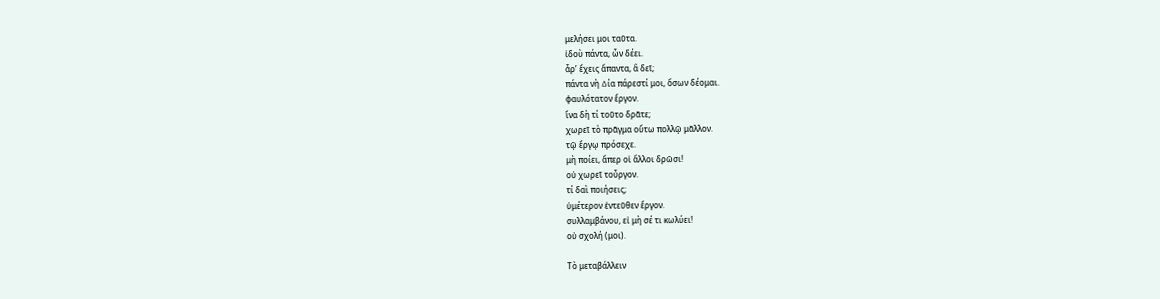μελήσει μοι ταῦτα.
ἰδοὺ πάντα, ὧν δέει.
ἆρ’ ἔχεις ἅπαντα, ἃ δεῖ;
πάντα νὴ ∆ία πάρεστί μοι, ὅσων δέομαι.
φαυλότατον ἔργον.
ἵνα δὴ τί τοῦτο δρᾶτε;
χωρεῖ τὸ πρᾶγμα οὕτω πολλῷ μᾶλλον.
τῷ ἔργῳ πρόσεχε.
μὴ ποίει, ἅπερ οἱ ἄλλοι δρῶσι!
οὐ χωρεῖ τοὖργον.
τί δαὶ ποιήσεις;
ὑμέτερον ἐντεῦθεν ἔργον.
συλλαμβάνου, εἰ μὴ σέ τι κωλύει!
οὐ σχολή (μοι).

Τὸ μεταβάλλειν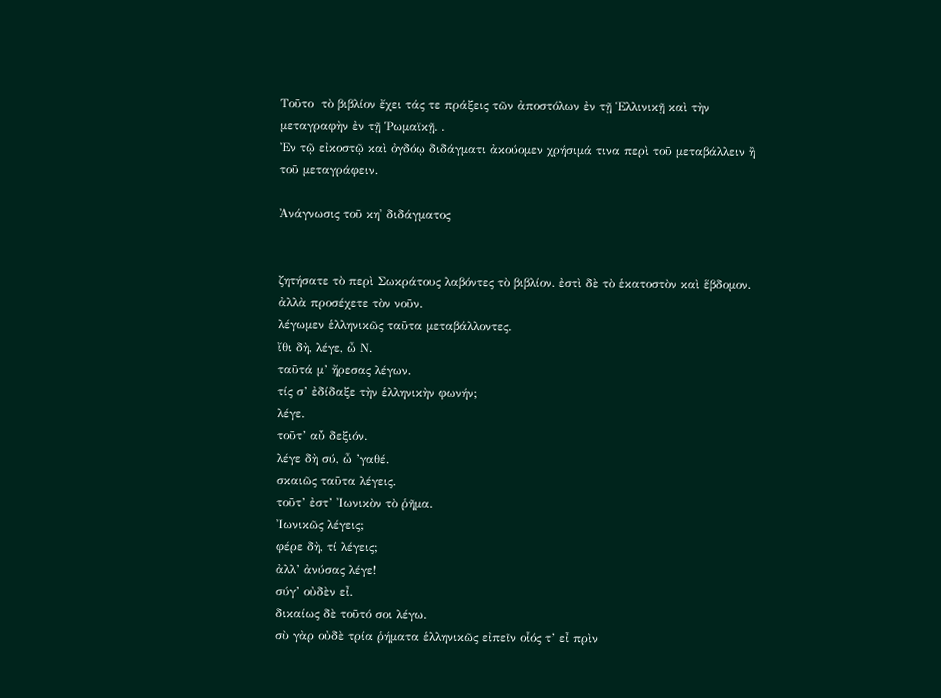Τοῦτο  τὸ βιβλίον ἔχει τάς τε πράξεις τῶν ἀποστόλων ἐν τῇ Ἑλλινικῇ καὶ τὴν μεταγραφὴν ἐν τῇ Ῥωμαϊκῇ. .
Ἐν τῷ εἰκοστῷ καὶ ὀγδόῳ διδάγματι ἀκούομεν χρήσιμά τινα περὶ τοῦ μεταβάλλειν ἢ τοῦ μεταγράφειν.

Ἀνάγνωσις τοῦ κη' διδάγματος


ζητήσατε τὸ περὶ Σωκράτους λαβόντες τὸ βιβλίον. ἐστὶ δὲ τὸ ἑκατοστὸν καὶ ἕβδομον.
ἀλλὰ προσέχετε τὸν νοῦν.
λέγωμεν ἑλληνικῶς ταῦτα μεταβάλλοντες.
ἴθι δὴ, λέγε, ὦ Ν.
ταῦτά μ’ ἤρεσας λέγων.
τίς σ’ ἐδίδαξε τὴν ἑλληνικὴν φωνήν;
λέγε.
τοῦτ’ αὖ δεξιόν.
λέγε δὴ σύ, ὦ ’γαθέ.
σκαιῶς ταῦτα λέγεις.
τοῦτ’ ἐστ’ Ἰωνικὸν τὸ ῥῆμα.
Ἰωνικῶς λέγεις;
φέρε δὴ, τί λέγεις;
ἀλλ’ ἀνύσας λέγε!
σύγ’ οὐδὲν εἶ.
δικαίως δὲ τοῦτό σοι λέγω.
σὺ γὰρ οὐδὲ τρία ῥήματα ἑλληνικῶς εἰπεῖν οἷός τ’ εἶ πρὶν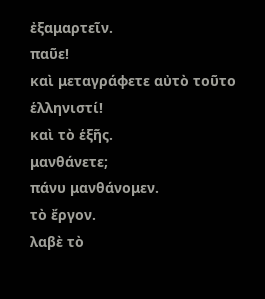ἐξαμαρτεῖν.
παῦε!
καὶ μεταγράφετε αὐτὸ τοῦτο ἑλληνιστί!
καὶ τὸ ἑξῆς.
μανθάνετε;
πάνυ μανθάνομεν.
τὸ ἔργον.
λαβὲ τὸ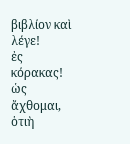βιβλίον καὶ λέγε!
ἐς κόρακας! ὡς ἄχθομαι, ὁτιὴ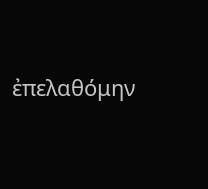ἐπελαθόμην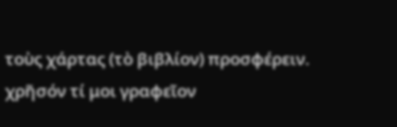τοὺς χάρτας (τὸ βιβλίον) προσφέρειν.
χρῆσόν τί μοι γραφεῖον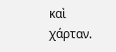καὶ χάρταν.